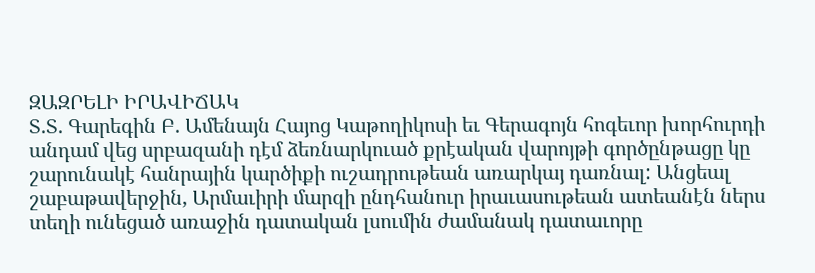ԶԱԶՐԵԼԻ ԻՐԱՎԻՃԱԿ
Տ.Տ. Գարեգին Բ. Ամենայն Հայոց Կաթողիկոսի եւ Գերագոյն հոգեւոր խորհուրդի անդամ վեց սրբազանի դէմ ձեռնարկուած քրէական վարոյթի գործընթացը կը շարունակէ հանրային կարծիքի ուշադրութեան առարկայ դառնալ: Անցեալ շաբաթավերջին, Արմաւիրի մարզի ընդհանուր իրաւասութեան ատեանէն ներս տեղի ունեցած առաջին դատական լսումին ժամանակ դատաւորը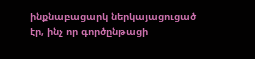ինքնաբացարկ ներկայացուցած էր, ինչ որ գործընթացի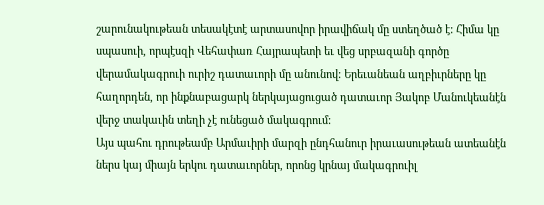շարունակութեան տեսակէտէ արտասովոր իրավիճակ մը ստեղծած է: Հիմա կը սպասուի, որպէսզի Վեհափառ Հայրապետի եւ վեց սրբազանի գործը վերամակագրուի ուրիշ դատաւորի մը անունով: Երեւանեան աղբիւրները կը հաղորդեն, որ ինքնաբացարկ ներկայացուցած դատաւոր Յակոբ Մանուկեանէն վերջ տակաւին տեղի չէ ունեցած մակագրում:
Այս պահու դրութեամբ Արմաւիրի մարզի ընդհանուր իրաւասութեան ատեանէն ներս կայ միայն երկու դատաւորներ, որոնց կրնայ մակագրուիլ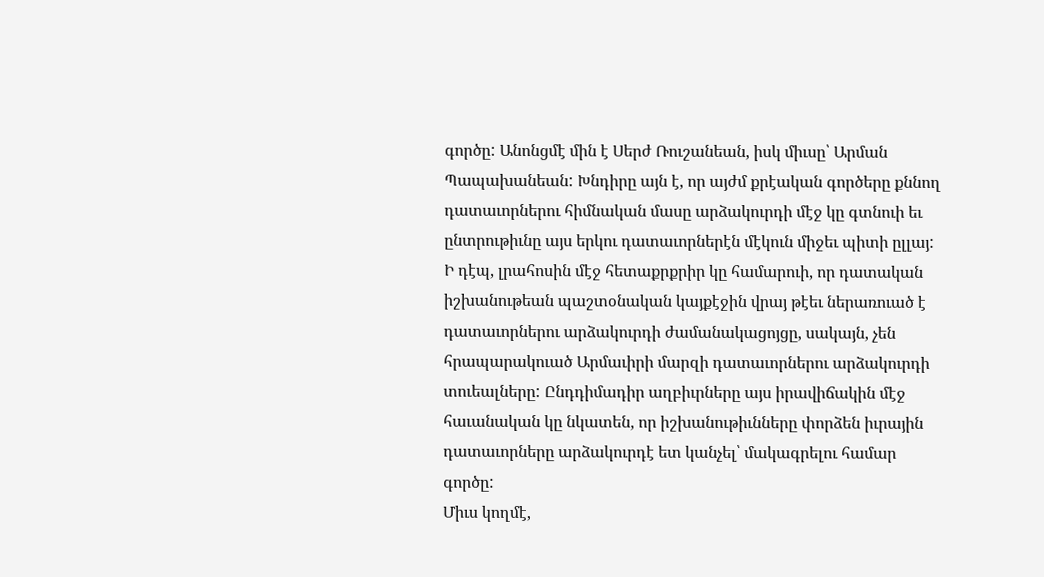գործը: Անոնցմէ մին է Սերժ Ռուշանեան, իսկ միւսը՝ Արման Պապախանեան: Խնդիրը այն է, որ այժմ քրէական գործերը քննող դատաւորներու հիմնական մասը արձակուրդի մէջ կը գտնուի եւ ընտրութիւնը այս երկու դատաւորներէն մէկուն միջեւ պիտի ըլլայ:
Ի դէպ, լրահոսին մէջ հետաքրքրիր կը համարուի, որ դատական իշխանութեան պաշտօնական կայքէջին վրայ թէեւ ներառուած է դատաւորներու արձակուրդի ժամանակացոյցը, սակայն, չեն հրապարակուած Արմաւիրի մարզի դատաւորներու արձակուրդի տուեալները: Ընդդիմադիր աղբիւրները այս իրավիճակին մէջ հաւանական կը նկատեն, որ իշխանութիւնները փորձեն իւրային դատաւորները արձակուրդէ ետ կանչել՝ մակագրելու համար գործը:
Միւս կողմէ,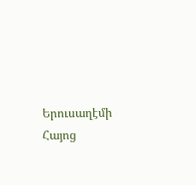Երուսաղէմի Հայոց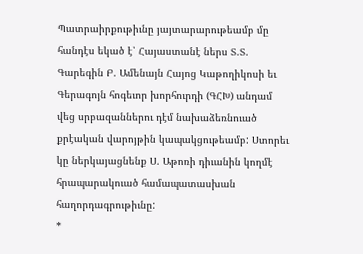Պատրաիրքութիւնը յայտարարութեամբ մը հանդէս եկած է՝ Հայաստանէ ներս Տ.Տ. Գարեգին Բ. Ամենայն Հայոց Կաթողիկոսի եւ Գերագոյն հոգեւոր խորհուրդի (ԳՀԽ) անդամ վեց սրբազաններու դէմ նախաձեռնուած քրէական վարոյթին կապակցութեամբ: Ստորեւ կը ներկայացնենք Ս. Աթոռի դիւանին կողմէ հրապարակուած համապատասխան հաղորդագրութիւնը:
*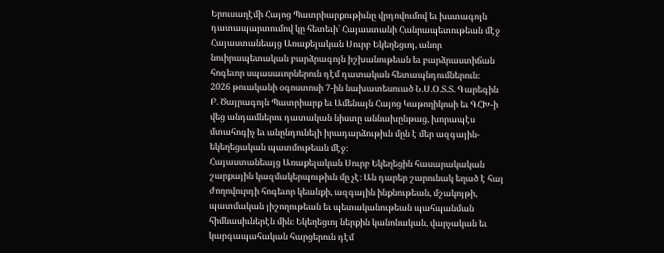Երուսաղէմի Հայոց Պատրիարքութիւնը վրդովումով եւ խստագոյն դատապարտումով կը հետեւի՝ Հայաստանի Հանրապետութեան մէջ Հայաստանեայց Առաքելական Սուրբ Եկեղեցւոյ, անոր նուիրապետական բարձրագոյն իշխանութեան եւ բարձրաստիճան հոգեւոր սպասաւորներուն դէմ դատական հետապնդումներուն։
2026 թուականի օգոստոսի 7-ին նախատեսուած Ն.Ս.Օ.Տ.Տ. Գարեգին Բ. Ծայրագոյն Պատրիարք եւ Ամենայն Հայոց Կաթողիկոսի եւ ԳՀԽ-ի վեց անդամներու դատական նիստը աննախընթաց, խորապէս մտահոգիչ եւ անընդունելի իրադարձութիւն մըն է մեր ազգային-եկեղեցական պատմութեան մէջ։
Հայաստանեայց Առաքելական Սուրբ Եկեղեցին հասարակական շարքային կազմակերպութիւն մը չէ։ Ան դարեր շարունակ եղած է հայ ժողովուրդի հոգեւոր կեանքի, ազգային ինքնութեան, մշակոյթի, պատմական յիշողութեան եւ պետականութեան պահպանման հիմնասիւներէն մին։ Եկեղեցւոյ ներքին կանոնական, վարչական եւ կարգապահական հարցերուն դէմ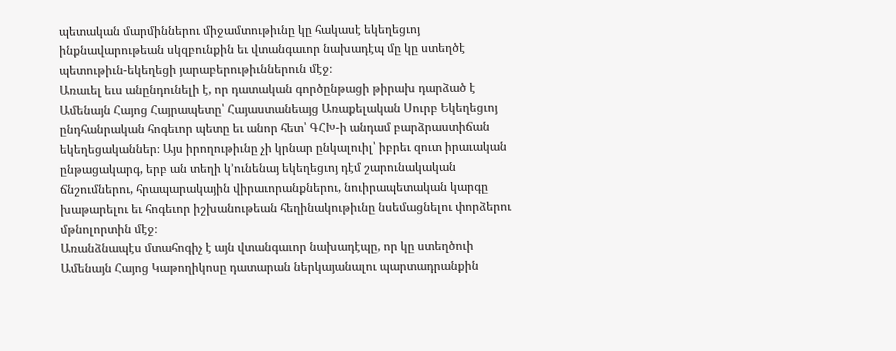պետական մարմիններու միջամտութիւնը կը հակասէ եկեղեցւոյ ինքնավարութեան սկզբունքին եւ վտանգաւոր նախադէպ մը կը ստեղծէ պետութիւն-եկեղեցի յարաբերութիւններուն մէջ։
Առաւել եւս անընդունելի է, որ դատական գործընթացի թիրախ դարձած է Ամենայն Հայոց Հայրապետը՝ Հայաստանեայց Առաքելական Սուրբ Եկեղեցւոյ ընդհանրական հոգեւոր պետը եւ անոր հետ՝ ԳՀԽ-ի անդամ բարձրաստիճան եկեղեցականներ։ Այս իրողութիւնը չի կրնար ընկալուիլ՝ իբրեւ զուտ իրաւական ընթացակարգ, երբ ան տեղի կ՚ունենայ եկեղեցւոյ դէմ շարունակական ճնշումներու, հրապարակային վիրաւորանքներու, նուիրապետական կարգը խաթարելու եւ հոգեւոր իշխանութեան հեղինակութիւնը նսեմացնելու փորձերու մթնոլորտին մէջ։
Առանձնապէս մտահոգիչ է այն վտանգաւոր նախադէպը, որ կը ստեղծուի Ամենայն Հայոց Կաթողիկոսը դատարան ներկայանալու պարտադրանքին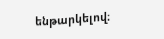ենթարկելով։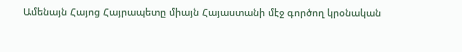Ամենայն Հայոց Հայրապետը միայն Հայաստանի մէջ գործող կրօնական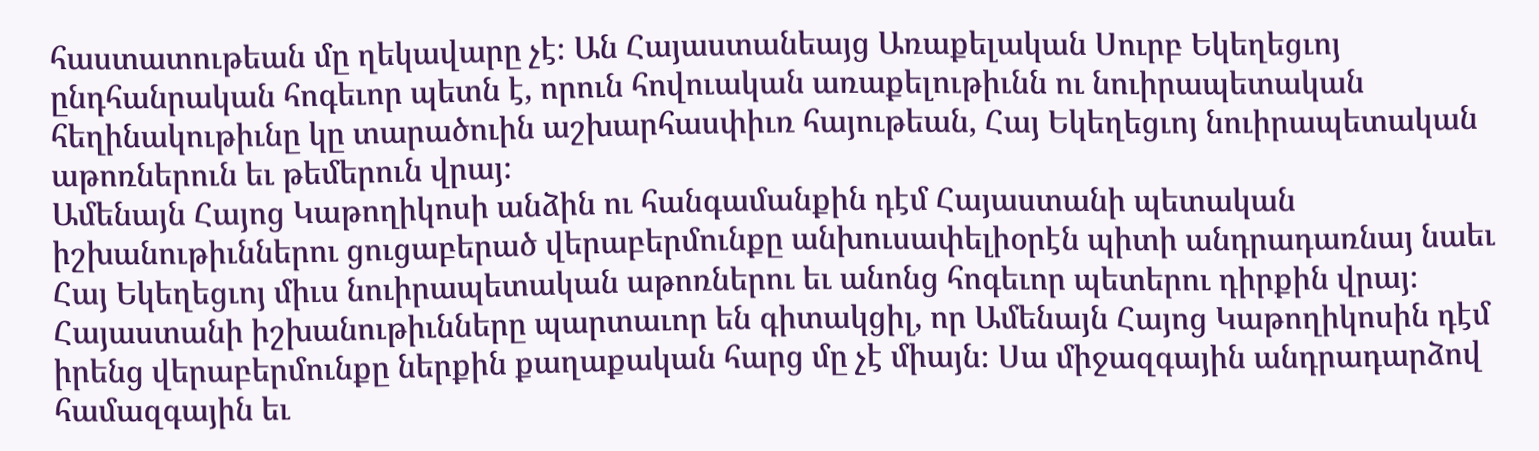հաստատութեան մը ղեկավարը չէ։ Ան Հայաստանեայց Առաքելական Սուրբ Եկեղեցւոյ ընդհանրական հոգեւոր պետն է, որուն հովուական առաքելութիւնն ու նուիրապետական հեղինակութիւնը կը տարածուին աշխարհասփիւռ հայութեան, Հայ Եկեղեցւոյ նուիրապետական աթոռներուն եւ թեմերուն վրայ։
Ամենայն Հայոց Կաթողիկոսի անձին ու հանգամանքին դէմ Հայաստանի պետական իշխանութիւններու ցուցաբերած վերաբերմունքը անխուսափելիօրէն պիտի անդրադառնայ նաեւ Հայ Եկեղեցւոյ միւս նուիրապետական աթոռներու եւ անոնց հոգեւոր պետերու դիրքին վրայ։
Հայաստանի իշխանութիւնները պարտաւոր են գիտակցիլ, որ Ամենայն Հայոց Կաթողիկոսին դէմ իրենց վերաբերմունքը ներքին քաղաքական հարց մը չէ միայն։ Սա միջազգային անդրադարձով համազգային եւ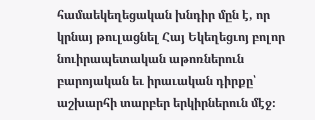համաեկեղեցական խնդիր մըն է, որ կրնայ թուլացնել Հայ Եկեղեցւոյ բոլոր նուիրապետական աթոռներուն բարոյական եւ իրաւական դիրքը՝ աշխարհի տարբեր երկիրներուն մէջ։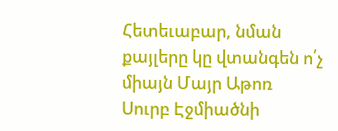Հետեւաբար, նման քայլերը կը վտանգեն ո՛չ միայն Մայր Աթոռ Սուրբ Էջմիածնի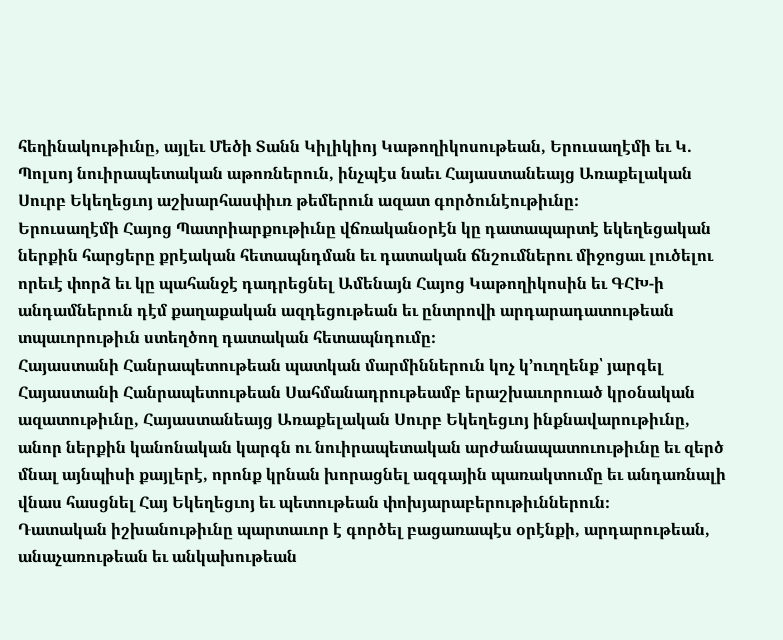հեղինակութիւնը, այլեւ Մեծի Տանն Կիլիկիոյ Կաթողիկոսութեան, Երուսաղէմի եւ Կ. Պոլսոյ նուիրապետական աթոռներուն, ինչպէս նաեւ Հայաստանեայց Առաքելական Սուրբ Եկեղեցւոյ աշխարհասփիւռ թեմերուն ազատ գործունէութիւնը։
Երուսաղէմի Հայոց Պատրիարքութիւնը վճռականօրէն կը դատապարտէ եկեղեցական ներքին հարցերը քրէական հետապնդման եւ դատական ճնշումներու միջոցաւ լուծելու որեւէ փորձ եւ կը պահանջէ դադրեցնել Ամենայն Հայոց Կաթողիկոսին եւ ԳՀԽ-ի անդամներուն դէմ քաղաքական ազդեցութեան եւ ընտրովի արդարադատութեան տպաւորութիւն ստեղծող դատական հետապնդումը։
Հայաստանի Հանրապետութեան պատկան մարմիններուն կոչ կ՚ուղղենք՝ յարգել Հայաստանի Հանրապետութեան Սահմանադրութեամբ երաշխաւորուած կրօնական ազատութիւնը, Հայաստանեայց Առաքելական Սուրբ Եկեղեցւոյ ինքնավարութիւնը, անոր ներքին կանոնական կարգն ու նուիրապետական արժանապատուութիւնը եւ զերծ մնալ այնպիսի քայլերէ, որոնք կրնան խորացնել ազգային պառակտումը եւ անդառնալի վնաս հասցնել Հայ Եկեղեցւոյ եւ պետութեան փոխյարաբերութիւններուն։
Դատական իշխանութիւնը պարտաւոր է գործել բացառապէս օրէնքի, արդարութեան, անաչառութեան եւ անկախութեան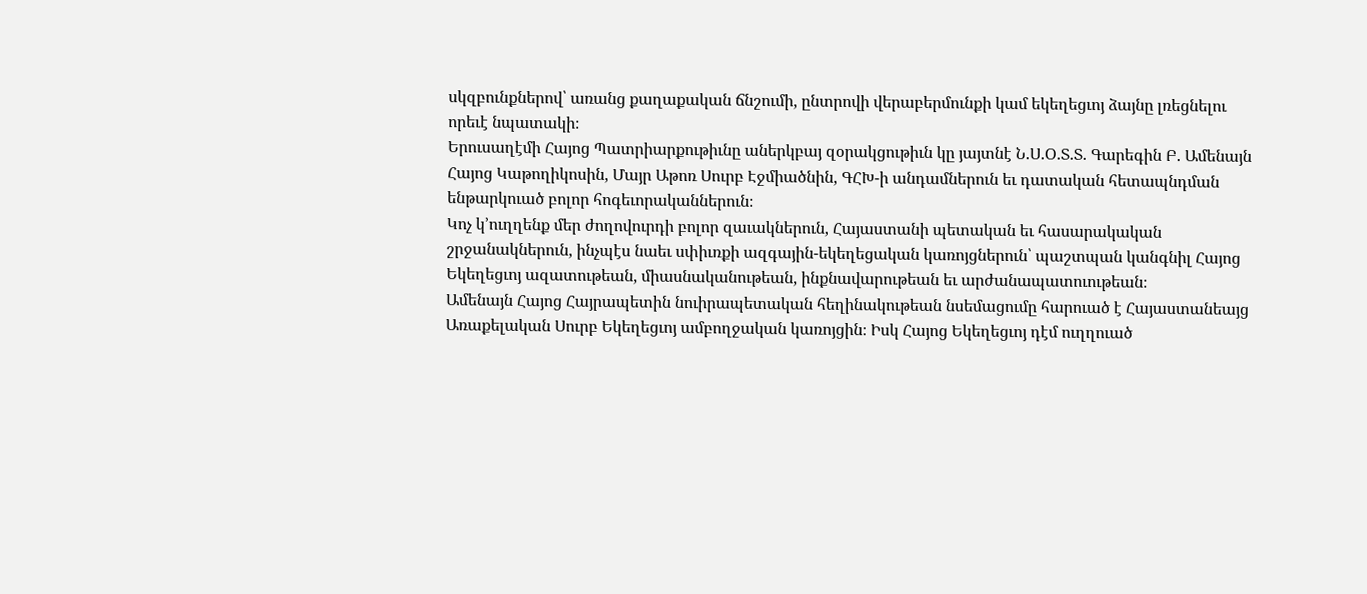սկզբունքներով՝ առանց քաղաքական ճնշումի, ընտրովի վերաբերմունքի կամ եկեղեցւոյ ձայնը լռեցնելու որեւէ նպատակի։
Երուսաղէմի Հայոց Պատրիարքութիւնը աներկբայ զօրակցութիւն կը յայտնէ Ն.Ս.Օ.Տ.Տ. Գարեգին Բ. Ամենայն Հայոց Կաթողիկոսին, Մայր Աթոռ Սուրբ Էջմիածնին, ԳՀԽ-ի անդամներուն եւ դատական հետապնդման ենթարկուած բոլոր հոգեւորականներուն։
Կոչ կ՚ուղղենք մեր ժողովուրդի բոլոր զաւակներուն, Հայաստանի պետական եւ հասարակական շրջանակներուն, ինչպէս նաեւ սփիւռքի ազգային-եկեղեցական կառոյցներուն՝ պաշտպան կանգնիլ Հայոց Եկեղեցւոյ ազատութեան, միասնականութեան, ինքնավարութեան եւ արժանապատուութեան։
Ամենայն Հայոց Հայրապետին նուիրապետական հեղինակութեան նսեմացումը հարուած է Հայաստանեայց Առաքելական Սուրբ Եկեղեցւոյ ամբողջական կառոյցին։ Իսկ Հայոց Եկեղեցւոյ դէմ ուղղուած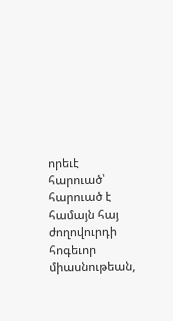որեւէ հարուած՝ հարուած է համայն հայ ժողովուրդի հոգեւոր միասնութեան,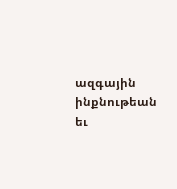ազգային ինքնութեան եւ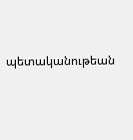պետականութեան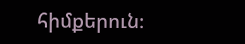հիմքերուն։